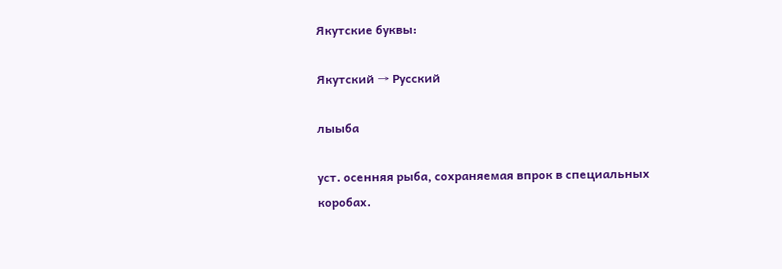Якутские буквы:

Якутский → Русский

лыыба

уст. осенняя рыба, сохраняемая впрок в специальных коробах.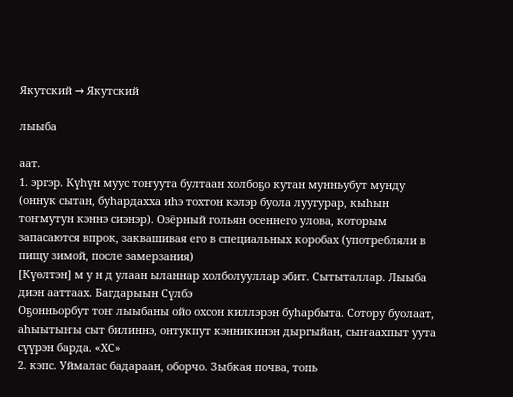Якутский → Якутский

лыыба

аат.
1. эргэр. Күһүн муус тоҥуута бултаан холбоҕо кутан мунньубут мунду (оннук сытан, буһардахха иһэ тохтон кэлэр буола луугурар, кыһын тоҥмутун кэннэ сиэнэр). Озёрный гольян осеннего улова, которым запасаются впрок, заквашивая его в специальных коробах (употребляли в пищу зимой, после замерзания)
[Күөлтэн] м у н д улаан ыланнар холболууллар эбит. Сытыталлар. Лыыба диэн ааттаах. Багдарыын Сүлбэ
Оҕонньорбут тоҥ лыыбаны ойо охсон киллэрэн буһарбыта. Сотору буолаат, аһыытыҥы сыт билиннэ, онтукпут кэнникинэн дыргыйан, сыҥаахпыт уута сүүрэн барда. «ХС»
2. кэпс. Уймалас бадараан, оборчо. Зыбкая почва, топь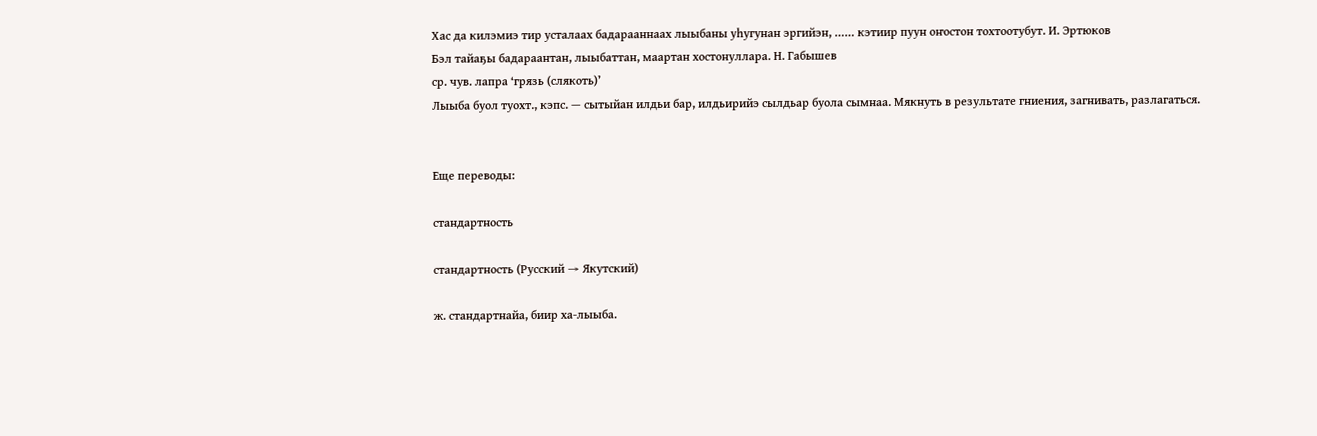Хас да килэмиэ тир усталаах бадарааннаах лыыбаны уһугунан эргийэн, …… кэтиир пуун оҥостон тохтоотубут. И. Эртюков
Бэл тайаҕы бадараантан, лыыбаттан, маартан хостонуллара. Н. Габышев
ср. чув. лапра ‘грязь (слякоть)’
Лыыба буол туохт., кэпс. — сытыйан илдьи бар, илдьирийэ сылдьар буола сымнаа. Мякнуть в результате гниения, загнивать, разлагаться.


Еще переводы:

стандартность

стандартность (Русский → Якутский)

ж. стандартнайа, биир ха-лыыба.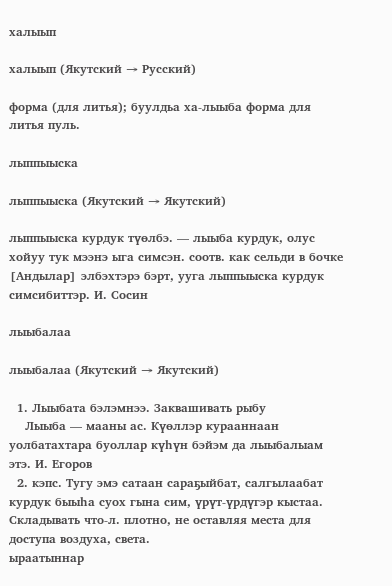халыып

халыып (Якутский → Русский)

форма (для литья); буулдьа ха-лыыба форма для литья пуль.

лыппыыска

лыппыыска (Якутский → Якутский)

лыппыыска курдук түөлбэ. — лыыба курдук, олус хойуу тук мээнэ ыга симсэн. соотв. как сельди в бочке
[Андылар] элбэхтэрэ бэрт, ууга лыппыыска курдук симсибиттэр. И. Сосин

лыыбалаа

лыыбалаа (Якутский → Якутский)

  1. Лыыбата бэлэмнээ. Заквашивать рыбу
    Лыыба — мааны ас. Күөллэр курааннаан уолбатахтара буоллар күһүн бэйэм да лыыбалыам этэ. И. Егоров
  2. кэпс. Тугу эмэ сатаан сараҕыйбат, салгылаабат курдук быыһа суох гына сим, үрүт-үрдүгэр кыстаа. Складывать что-л. плотно, не оставляя места для доступа воздуха, света.
ыраатыннар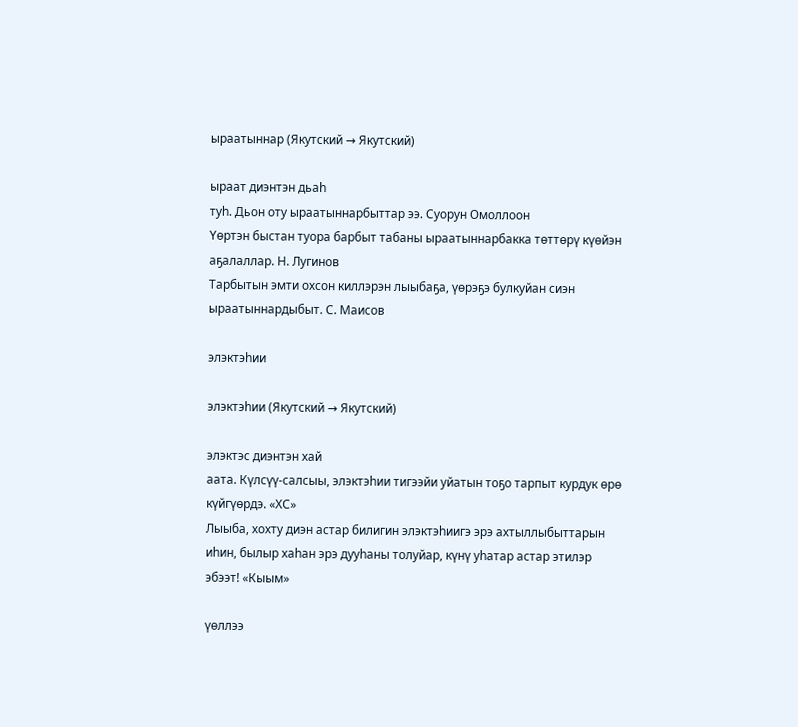ыраатыннар (Якутский → Якутский)

ыраат диэнтэн дьаһ
туһ. Дьон оту ыраатыннарбыттар ээ. Суорун Омоллоон
Үөртэн быстан туора барбыт табаны ыраатыннарбакка төттөрү күөйэн аҕалаллар. Н. Лугинов
Тарбытын эмти охсон киллэрэн лыыбаҕа, үөрэҕэ булкуйан сиэн ыраатыннардыбыт. С. Маисов

элэктэһии

элэктэһии (Якутский → Якутский)

элэктэс диэнтэн хай
аата. Күлсүү-салсыы, элэктэһии тигээйи уйатын тоҕо тарпыт курдук өрө күйгүөрдэ. «ХС»
Лыыба, хохту диэн астар билигин элэктэһиигэ эрэ ахтыллыбыттарын иһин, былыр хаһан эрэ дууһаны толуйар, күнү уһатар астар этилэр эбээт! «Кыым»

үөллээ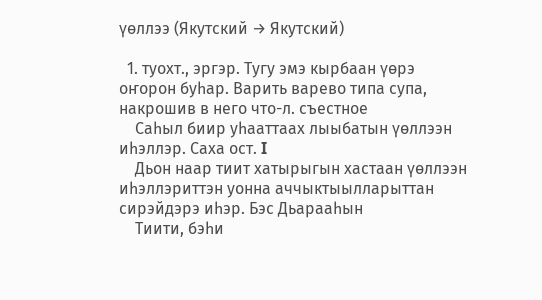үөллээ (Якутский → Якутский)

  1. туохт., эргэр. Тугу эмэ кырбаан үөрэ оҥорон буһар. Варить варево типа супа, накрошив в него что-л. съестное
    Саһыл биир уһааттаах лыыбатын үөллээн иһэллэр. Саха ост. I
    Дьон наар тиит хатырыгын хастаан үөллээн иһэллэриттэн уонна аччыктыылларыттан сирэйдэрэ иһэр. Бэс Дьарааһын
    Тиити, бэһи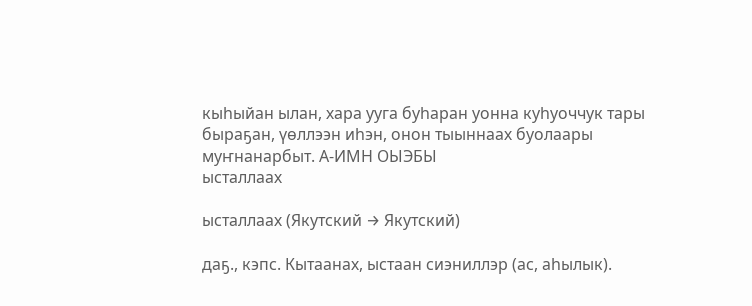кыһыйан ылан, хара ууга буһаран уонна куһуоччук тары быраҕан, үөллээн иһэн, онон тыыннаах буолаары муҥнанарбыт. А-ИМН ОЫЭБЫ
ысталлаах

ысталлаах (Якутский → Якутский)

даҕ., кэпс. Кытаанах, ыстаан сиэниллэр (ас, аһылык).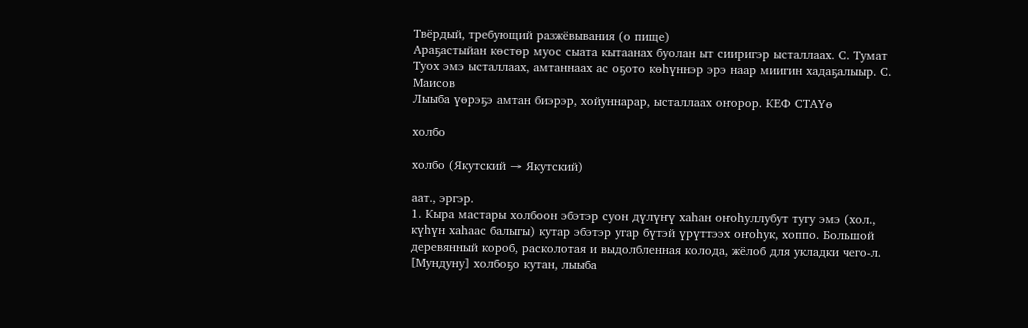Твёрдый, требующий разжёвывания (о пище)
Араҕастыйан көстөр муос сыата кытаанах буолан ыт сииригэр ысталлаах. С. Тумат
Туох эмэ ысталлаах, амтаннаах ас оҕото көһүннэр эрэ наар миигин хадаҕалыыр. С. Маисов
Лыыба үөрэҕэ амтан биэрэр, хойуннарар, ысталлаах оҥорор. КЕФ СТАҮө

холбо

холбо (Якутский → Якутский)

аат., эргэр.
1. Кыра мастары холбоон эбэтэр суон дүлүҥү хаһан оҥоһуллубут тугу эмэ (хол., күһүн хаһаас балыгы) кутар эбэтэр угар бүтэй үрүттээх оҥоһук, хоппо. Большой деревянный короб, расколотая и выдолбленная колода, жёлоб для укладки чего-л. [Мундуну] холбоҕо кутан, лыыба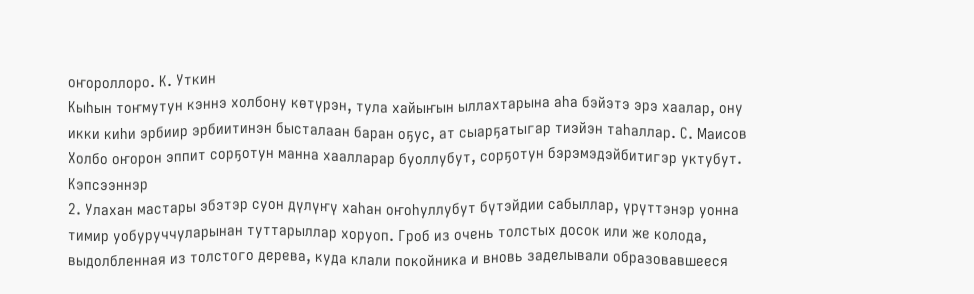оҥороллоро. К. Уткин
Кыһын тоҥмутун кэннэ холбону көтүрэн, тула хайыҥын ыллахтарына аһа бэйэтэ эрэ хаалар, ону икки киһи эрбиир эрбиитинэн бысталаан баран оҕус, ат сыарҕатыгар тиэйэн таһаллар. С. Маисов
Холбо оҥорон эппит сорҕотун манна хаалларар буоллубут, сорҕотун бэрэмэдэйбитигэр уктубут. Кэпсээннэр
2. Улахан мастары эбэтэр суон дүлүҥү хаһан оҥоһуллубут бүтэйдии сабыллар, үрүттэнэр уонна тимир уобуруччуларынан туттарыллар хоруоп. Гроб из очень толстых досок или же колода, выдолбленная из толстого дерева, куда клали покойника и вновь заделывали образовавшееся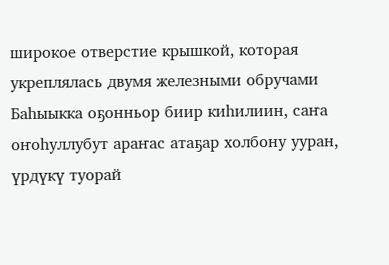широкое отверстие крышкой, которая укреплялась двумя железными обручами
Баһыыкка оҕонньор биир киһилиин, саҥа оҥоһуллубут араҥас атаҕар холбону ууран, үрдүкү туорай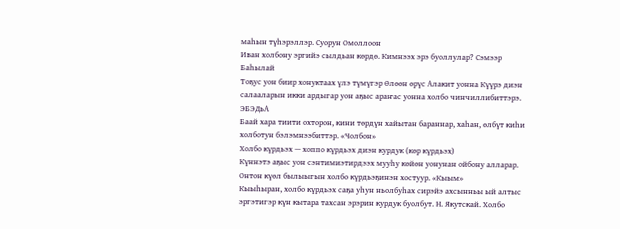маһын түһэрэллэр. Суорун Омоллоон
Иван холбону эргийэ сылдьан көрдө. Кимнээх эрэ буоллулар? Сэмээр Баһылай
Тоҕус уон биир хонуктаах үлэ түмүгэр Өлөөн өрүс Алакит уонна Күүрэ диэн салааларын икки ардыгар уон аҕыс араҥас уонна холбо чинчиллибиттэрэ. ЭБЭДьА
Баай хара тиити охторон, кини төрдүн хайытан бараннар, хаһан, өлбүт киһи холботун бэлэмнээбиттэр. «Чолбон»
Холбо күрдьэх — хоппо күрдьэх диэн курдук (көр күрдьэх)
Күннэтэ аҕыс уон сэнтимиэтирдээх мууһу көйөн уонунан ойбону алларар. Онтон күөл былыыгын холбо күрдьэҕинэн хостуур. «Кыым»
Кыыһыран, холбо күрдьэх саҕа уһун ньолбуһах сирэйэ ахсынньы ый алтыс эргэтигэр күн кытара тахсан эрэрин курдук буолбут. Н. Якутскай. Холбо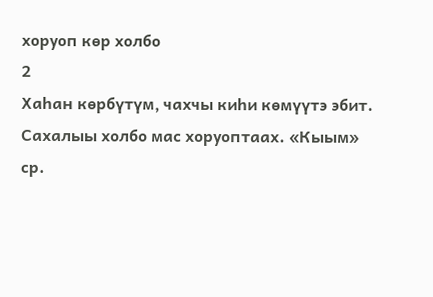хоруоп көр холбо
2
Хаһан көрбүтүм, чахчы киһи көмүүтэ эбит. Сахалыы холбо мас хоруоптаах. «Кыым»
ср.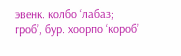эвенк. колбо ‘лабаз; гроб’, бур. хоорпо ‘короб’